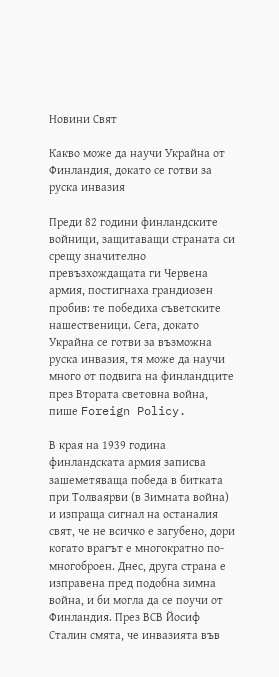Новини Свят

Какво може да научи Украйна от Финландия, докато се готви за руска инвазия

Преди 82 години финландските войници, защитаващи страната си срещу значително превъзхождащата ги Червена армия, постигнаха грандиозен пробив: те победиха съветските нашественици. Сега, докато Украйна се готви за възможна руска инвазия, тя може да научи много от подвига на финландците през Втората световна война, пише Foreign Policy.

В края на 1939 година финландската армия записва зашеметяваща победа в битката при Толваярви (в Зимната война) и изпраща сигнал на останалия свят, че не всичко е загубено, дори когато врагът е многократно по-многоброен. Днес, друга страна е изправена пред подобна зимна война, и би могла да се поучи от Финландия. През ВСВ Йосиф Сталин смята, че инвазията във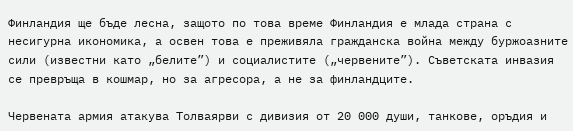Финландия ще бъде лесна, защото по това време Финландия е млада страна с несигурна икономика, а освен това е преживяла гражданска война между буржоазните сили (известни като „белите”) и социалистите („червените”). Съветската инвазия се превръща в кошмар, но за агресора, а не за финландците.

Червената армия атакува Толваярви с дивизия от 20 000 души, танкове, оръдия и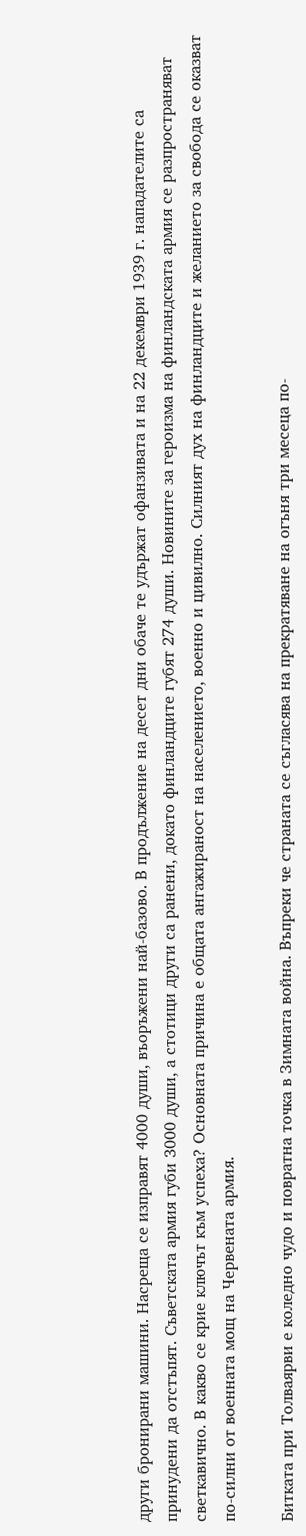други бронирани машини. Насреща се изправят 4000 души, въоръжени най-базово. В продължение на десет дни обаче те удържат офанзивата и на 22 декември 1939 г. нападателите са принудени да отстъпят. Съветската армия губи 3000 души, а стотици други са ранени, докато финландците губят 274 души. Новините за героизма на финландската армия се разпространяват светкавично. В какво се крие ключът към успеха? Основната причина е общата ангажираност на населението, военно и цивилно. Силният дух на финландците и желанието за свобода се оказват по-силни от военната мощ на Червената армия.

Битката при Толваярви е коледно чудо и повратна точка в Зимната война. Въпреки че страната се съгласява на прекратяване на огъня три месеца по-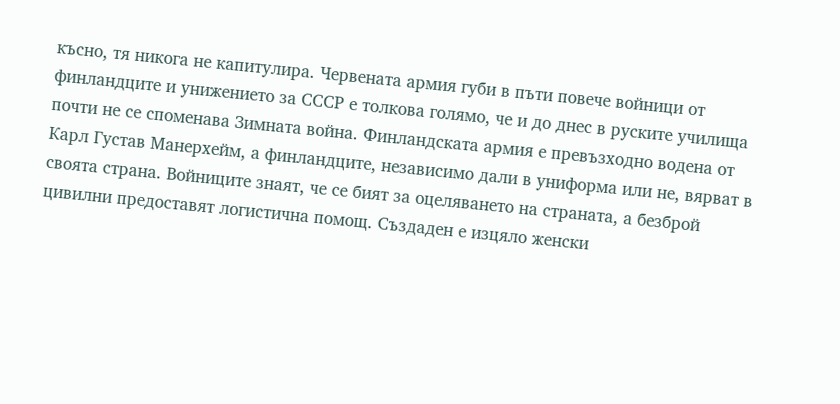късно, тя никога не капитулира. Червената армия губи в пъти повече войници от финландците и унижението за СССР е толкова голямо, че и до днес в руските училища почти не се споменава Зимната война. Финландската армия е превъзходно водена от Карл Густав Манерхейм, а финландците, независимо дали в униформа или не, вярват в своята страна. Войниците знаят, че се бият за оцеляването на страната, а безброй цивилни предоставят логистична помощ. Създаден е изцяло женски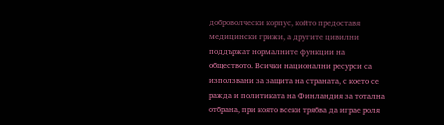доброволчески корпус, който предоставя медицински грижи, а другите цивилни поддържат нормалните функции на обществото. Всички национални ресурси са използвани за защита на страната, с което се ражда и политиката на Финландия за тотална отбрана, при която всеки трябва да играе роля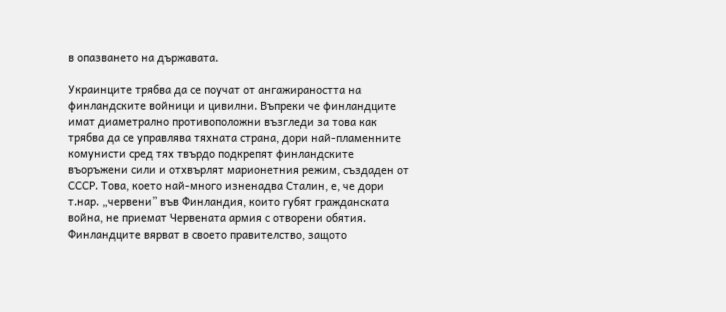в опазването на държавата.

Украинците трябва да се поучат от ангажираността на финландските войници и цивилни. Въпреки че финландците имат диаметрално противоположни възгледи за това как трябва да се управлява тяхната страна, дори най-пламенните комунисти сред тях твърдо подкрепят финландските въоръжени сили и отхвърлят марионетния режим, създаден от СССР. Това, което най-много изненадва Сталин, е, че дори т.нар. „червени” във Финландия, които губят гражданската война, не приемат Червената армия с отворени обятия. Финландците вярват в своето правителство, защото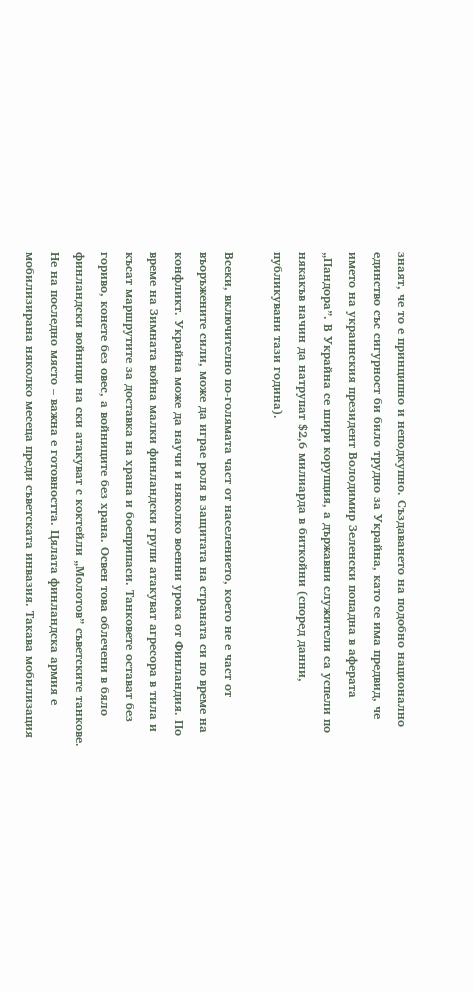знаят, че то е принципно и неподкупно. Създаването на подобно национално единство със сигурност би било трудно за Украйна, като се има предвид, че името на украинския президент Володимир Зеленски попадна в аферата „Пандора”. В Украйна се шири корупция, а държавни служители са успели по някакъв начин да натрупат $2,6 милиарда в биткойни (според данни, публикувани тази година).

Всеки, включително по-голямата част от населението, което не е част от въоръжените сили, може да играе роля в защитата на страната си по време на конфликт. Украйна може да научи и няколко военни урока от Финландия. По време на Зимната война малки финландски групи атакуват агресора в тила и късат маршрутите за доставка на храна и боеприпаси. Танковете остават без гориво, конете без овес, а войниците без храна. Освен това облечени в бяло финландски войници на ски атакуват с коктейли „Молотов” съветските танкове. Не на последно място – важна е готовността. Цялата финландска армия е мобилизирана няколко месеца преди съветската инвазия. Такава мобилизация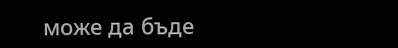може да бъде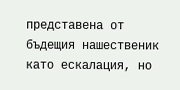представена от бъдещия нашественик като ескалация, но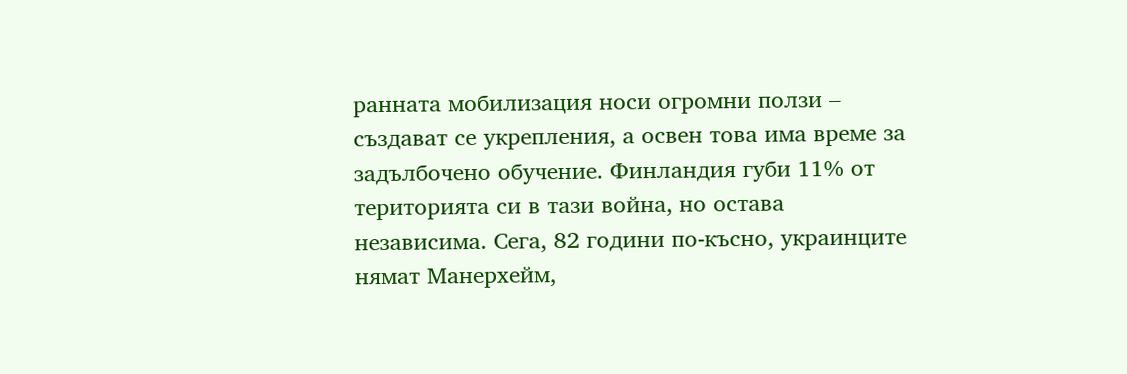ранната мобилизация носи огромни ползи – създават се укрепления, а освен това има време за задълбочено обучение. Финландия губи 11% от територията си в тази война, но остава независима. Сега, 82 години по-късно, украинците нямат Манерхейм,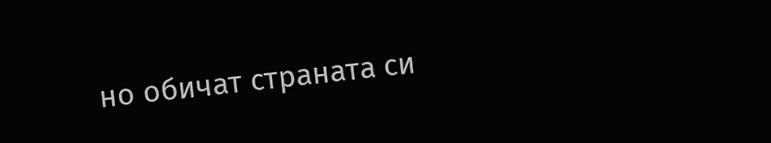но обичат страната си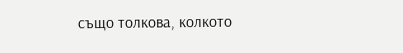също толкова, колкото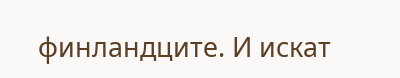финландците. И искат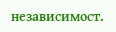независимост.